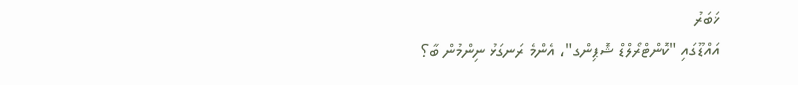ޚަބަރު
އައްޑޫގައި "ކޮންޓްރޯލްޑް ޝޮޕިންގ"، އެންމެ ރަނގަޅު ނިންމުން ބާ؟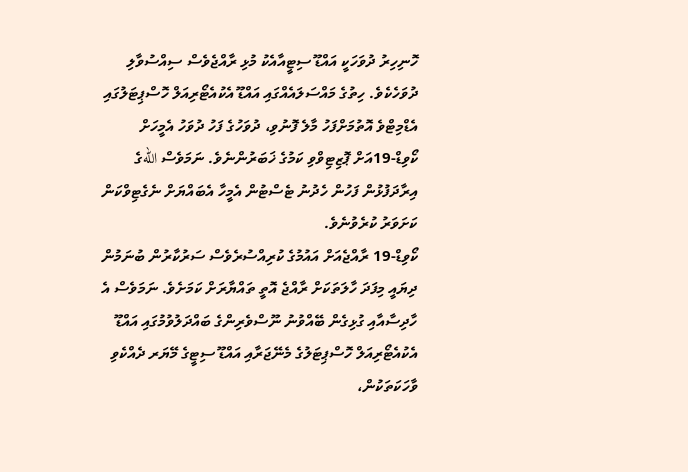ހޮނިހިރު ދުވަހަކީ އައްޑޫ ސިޓީއާއެކު މުޅި ރާއްޖެވެސް ސިއްސުވާލި ދުވަހެކެވެ. ހިތުގެ މައްސަލައެއްގައި އައްޑޫ އެކުއެޓޯރިއަލް ހޮސްޕިޓަލުގައި އެޑްމިޓްވެ އޮތުމަށްފަހު މާލެ ފޮނުވި، ދުވަހުގެ ފަހު ދުވަހު އެމީހަށް ކޯވިޑް-19އަށް ޕޮޒިޓިވްވި ކަމުގެ ޚަބަރުންނެވެ. ނަމަވެސް اللهގެ އިރާދަފުޅުން ފަހުން ހެދުނު ޓެސްޓުން އެމީހާ އެބައްޔަށް ނެގެޓިވްކަން ކަށަވަރު ކުރެވުނެވެ.
ކޯވިޑް-19 ރާއްޖެއަށް އައުމުގެ ކުރިއްސުރެވެސް ސަރުކާރުން ބުނަމުން ދިޔައީ މިފަދަ ހާލަތަކަށް ރާއްޖެ އޮތީ ތައްޔާރަށް ކަމަށެވެ. ނަމަވެސް އެ ހާދިސާއާއި ގުޅިގެން ބޭއްވުނު ނޫސްވެރިންގެ ބައްދަލުވުމުގައި އައްޑޫ އެކުއެޓޯރިއަލް ހޮސްޕިޓަލުގެ މެނޭޖަރާއި އައްޑޫ ސިޓީގެ މޭޔަރ ދެއްކެވި ވާހަކަތަކުން،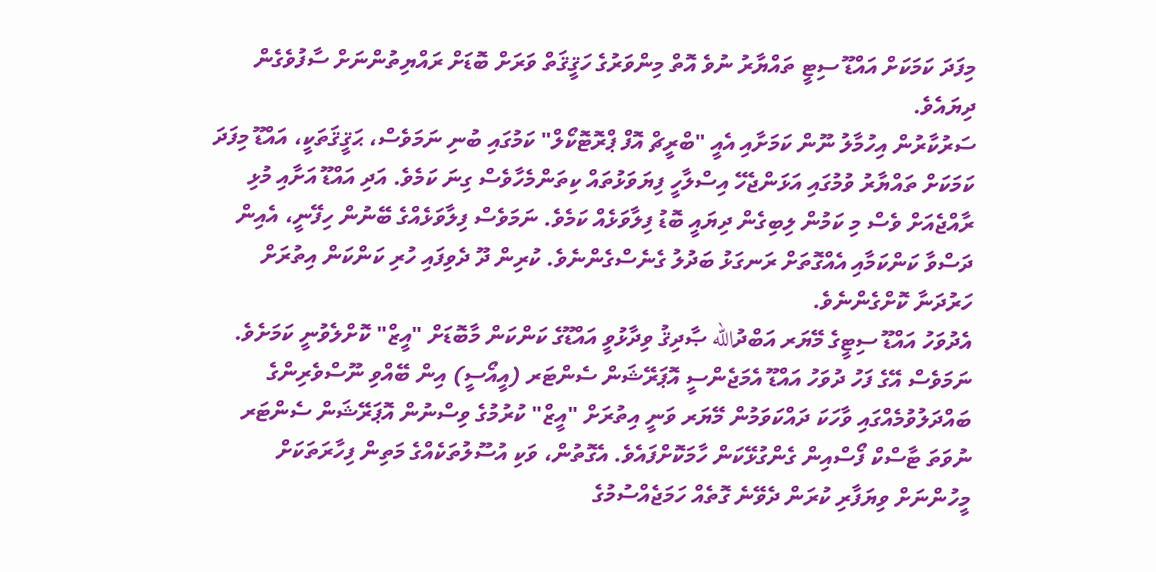މިފަދަ ކަމަކަށް އައްޑޫ ސިޓީ ތައްޔާރު ނުވެ އޮތް މިންވަރުގެ ހަޤީޤަތް ވަރަށް ބޮޑަށް ރައްޔިތުންނަށް ސާފުވެގެން ދިޔައެވެ.
ސަރުކާރުން އިހުމާލު ނޫން ކަމަށާއި އެއީ "ބްރީޗް އޮފް ޕްރޮޓޮކޯލް" ކަމުގައި ބުނި ނަމަވެސް، ޙަޤީޤަތަކީ، އައްޑޫ މިފަދަ ކަމަކަށް ތައްޔާރު ވުމުގައި އަޅަންޖެހޭ އިސްލާހީ ފިޔަވަޅުތައް ކިތަންމެހާވެސް ގިނަ ކަމެވެ. އަދި އައްޑޫ އަށާއި މުޅި ރާއްޖެއަށް ވެސް މި ކަމުން ލިބިގެން ދިޔައީ ބޮޑު ފިލާވަޅެއް ކަމެވެ. ނަމަވެސް ފިލާވަޅެއްގެ ބޭނުން ހިފޭނީ، އެއިން ދަސްވާ ކަންކަމާއި އެއްގޮތަށް ރަނގަޅު ބަދުލު ގެނެސްގެންނެވެ. ކުރިން ދޫ ދެވިފައި ހުރި ކަންކަން އިތުރަށް ހަރުދަނާ ކޮށްގެންނެވެ.
އެދުވަހު އައްޑޫ ސިޓީގެ މޭޔަރ އަބްދުالله ޞާދިޤު ވިދާޅުވީ އައްޑޫގެ ކަންކަން މާބޮޑަށް "އީޒް" ކޮށްލެވުނީ ކަމަށެވެ. ނަމަވެސް އޭގެ ފަހު ދުވަހު އައްޑޫ އެމަޖެންސީ އޮޕަރޭޝަން ސެންޓަރ (އީއޯސީ) އިން ބޭއްވި ނޫސްވެރިންގެ ބައްދަލުވުމެއްގައި ވާހަކަ ދައްކަވަމުން މޭޔަރ ވަނީ އިތުރަށް "އީޒް" ކުރުމުގެ ވިސްނުން އޮޕަރޭޝަން ސެންޓަރ ނުވަތަ ޓާސްކް ފޯސްއިން ގެންގުޅޭކަން ހާމަކޮށްފައެވެ. އެގޮތުން، ވަކި އުސޫލުތަކެއްގެ މަތިން ފިހާރަތަކަށް މީހުންނަށް ވިޔަފާރި ކުރަން ދެވޭނެ ގޮތެއް ހަމަޖެއްސުމުގެ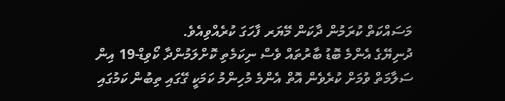މަސައްކަތް ކުރަމުން ދާކަން މޭޔަރ ފާހަގަ ކުރެއްވިއެވެ.
ދުނިޔޭގެ އެންމެ ބޮޑު ބާރުތައް ވެސް ނިކަމެތި ކޮށްލަމުންދާ ކޯވިޑް-19 އިން ސަލާމަތް ވުމަށް ކުރެވެން އޮތް އެންމެ މުހިންމު ކަމަކީ ގޭގައި ތިބުން ކަމުގައި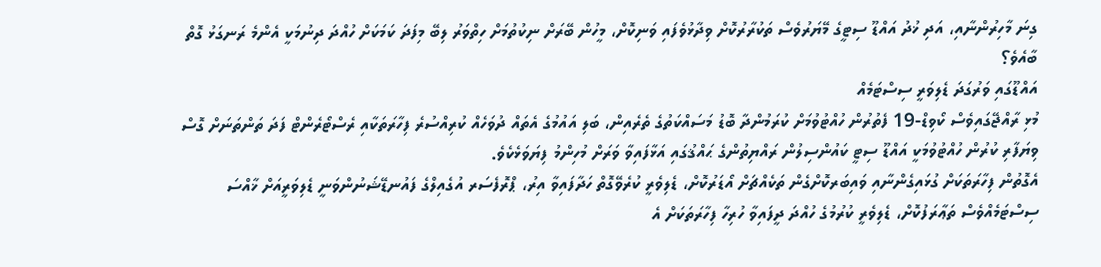ގިނަ މާހިރުންނާއި، އަދި ޚުދު އައްޑޫ ސިޓީގެ މޭޔަރުވެސް ތަކުރާރުކޮށް ވިދާޅުވެފައި ވަނިކޮށް، މީހުން ބޭރަށް ނިކުތުމަށް ހިތްވަރު ލިބޭ މިފަދަ ކަމަކަށް ހުއްދަ ދިނުމަކީ އެންމެ ރަނގަޅު ގޮތް ބާއެވެ؟
އައްޑޫގައި ވަރުގަދަ ޑެލިވަރީ ސިސްޓަމެއް
މުޅި ރާއްޖޭގައިވެސް ކޯވިޑް-19 ފެތުރުން ހުއްޓުވުމަށް ކުރަމުންދާ ބޮޑު މަސައްކަތުގެ ތެރެއިން، ބަލި އައުމުގެ އެތައް ދުވަހެއް ކުރިއްސުރެ ފިހާރަތަކާއި ރެސްޓޯރެންޓް ފަދަ ތަންތަނަށް ގޮސް ވިޔަފާރި ކުރުން ހުއްޓުވުމަކީ އައްޑޫ ސިޓީ ކައުންސިލުން ރައްޔިތުންގެ ޙައްޤުގައި އަޅާފައިވާ ވަރަށް މުހިންމު ފިޔަވަޅެކެވެ.
އެގޮތުން ފިހާރަތަކަށް ގުޅައިގެންނާއި ވައިބަރކޮށްގެން ތަކެއްޗަށް އޯޑަރުކޮށް، ޑެލިވެރީ ކުރެވޭގޮތް ހަދާފައިވާ އިރު، ޕްރޮފެސަރ އުގެއިލްގެ ފައުނޑޭޝަނުންވަނީ ޑެލިވަރީއަށް ޚާއްސަ ސިސްޓަމެއްވެސް ތަޢާރަފުކޮށް، ޑެލިވެރީ ކުރުމުގެ ހުއްދަ ދީފައިވާ ހުރިހާ ފިހާރަތަކަށް އެ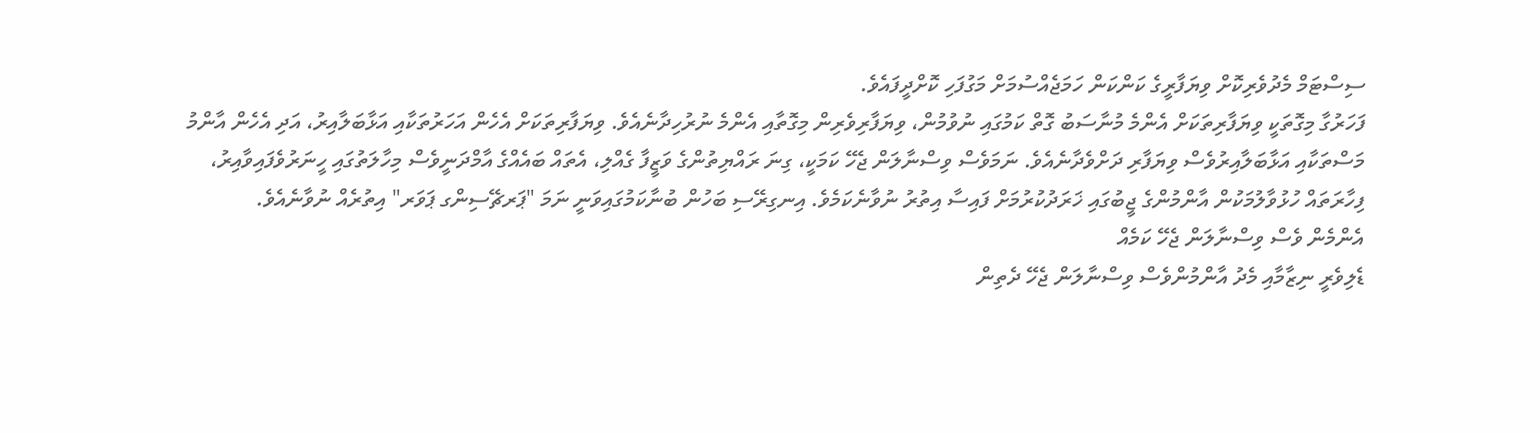ސިސްޓަމް މެދުވެރިކޮށް ވިޔަފާރީގެ ކަންކަން ހަމަޖެއްސުމަށް މަގުފަހި ކޮށްދީފައެވެ.
ފަހަރުގާ މިގޮތަކީ ވިޔަފާރިތަކަށް އެންމެ މުނާސަބު ގޮތް ކަމުގައި ނުވުމުން، ވިޔަފާރިވެރިން މިގޮތާއި އެންމެ ނުރުހިދާނެއެވެ. ވިޔަފާރިތަކަށް އެހެން އަހަރުތަކާއި އަޅާބަލާއިރު، އަދި އެހެން އާންމު މަސްތަކާއި އަޅާބަލާއިރުވެސް ވިޔަފާރި ދަށްވެދާނެއެވެ. ނަމަވެސް ވިސްނާލަން ޖެހޭ ކަމަކީ، ގިނަ ރައްޔިތުންގެ ވަޒީފާ ގެއްލި، އެތައް ބައެއްގެ އާމްދަނީވެސް މިހާލަތުގައި ހީނަރުވެފައިވާއިރު، ފިހާރަތައް ހުޅުވާލުމަކުން އާންމުންގެ ޖީބުގައި ޚަރަދުކުރުމަށް ފައިސާ އިތުރު ނުވާނެކަމެވެ. އިނގިރޭސި ބަހުން ބުނާކަމުގައިވަނީ ނަމަ "ޕަރޗޭސިންގ ޕަވަރ" އިތުރެއް ނުވާނެއެވެ.
އެންމެން ވެސް ވިސްނާލަން ޖެހޭ ކަމެއް
ޑެލިވެރީ ނިޒާމާއި މެދު އާންމުންވެސް ވިސްނާލަން ޖެހޭ ދެތިން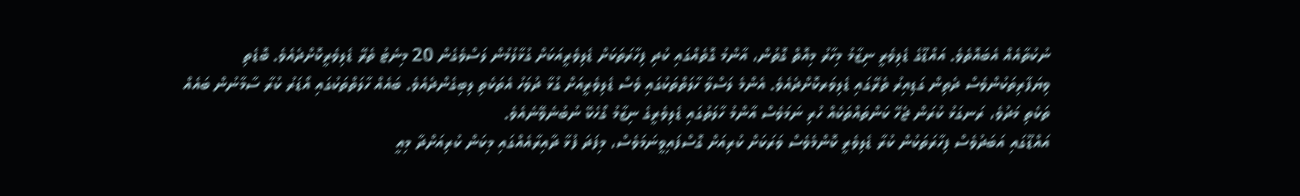ނުކުތާއެއް އެބައޮތެވެ. އައްޑޫގެ ޑެލިވެރީ ނިޒާމު މިހާރު މިއޮތް ގޮތުން، އާންމު ގޮތެއްގައި ކުދި ފިހާރަތަކަށް ޑެލިވެރީއަކަށް ގުޅާލުމުން ލަސްވެގެން 20 މިނެޓު ތެރޭ ޑެލިވެރީކޮށްދެއެވެ. ބޮޑެތި ވިޔަފާރިތަކުންވެސް ދެތިން ގަޑިއިރު ތެރޭގައި ޑެލިވަރކޮށްދެއެވެ. އެންމެ ލަސްވާ ހާލަތްތަކުގައި ވެސް ޑެލިވެރީއަށް ގުޅާ ދުވަހު އެތަކެތި ލިބިގެންދެއެވެ. ބައެއް ހާލަތްތަކުގައި އޯޑަރު ކުރާ ސާމާނުން ބައެއް ތަކެތި މަދުވެ، ރަނގަޅު ކުރަން ޖެހޭ ކަންތައްތަކެއް ހުރި ނަމަވެސް އާންމު ހާލަތުގައި ޑެލިވެރީގެ ނިޒާމު ގޯހެކޭ ނުބުނެވޭނެއެވެ.
އައްޑޫގައި އަބަދުވެސް ފިހާރަތަކުން ކުރާ ޑެލިވެރީ ކޮންމެވެސް ވަރަކަށް ކުރިއަށް ގޮސްފައިވީނަމަވެސް، މިފަދަ ފުޅާ ދާއިރާއެއްގައި މިކަން ކުރިއަށްދާ މިއީ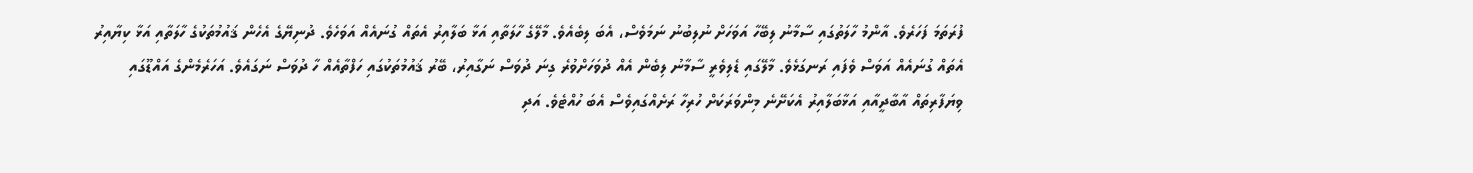ފުރަތަމަ ފަހަރެވެ. އާންމު ހާލަތުގައި ސާމާނު ލިބޭހާ އަވަހަށް ނުލިބުނު ނަމަވެސް، އެބަ ލިބެއެވެ. މާލޭގެ ހާލަތާއި އަޅާ ބަލާއިރު އެތައް ގުނައެއް އަވަހެވެ. ދުނިޔޭގެ އެހެން ޤައުމުތަކުގެ ހާލަތާއި އަޅާ ކިޔާއިރު އެތައް ގުނައެއް އަވަސް ވެފައި ރަނގަޅެވެ. މާލޭގައި ޑެލިވެރީ ސާމާނު ލިބެން އެއް ދުވަހަށްވުރެ ގިނަ ދުވަސް ނަގާއިރު، ބޭރު ޤައުމުތަކުގައި ހަފްތާއެއް ހާ ދުވަސް ނަގައެވެ. އަހަރެމެންގެ އައްޑޫގައި ވިޔަފާރިތައް އާބާދީއާއި އަޅާބަލާއިރު އެކަށޭނެ މިންވަރަކަށް ހުރިހާ ރަށެއްގައިވެސް އެބަ ހުއްޓެވެ. އަދި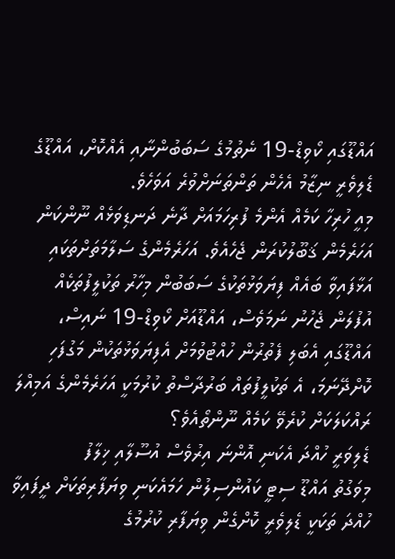އައްޑޫގައި ކޯވިޑް-19 ނެތުމުގެ ސަބަބުންނާއި އެއްކޮށް، އައްޑޫގެ ޑެލިވެރީ ނިޒާމު އެހެން ތަންތަނަށްވުރެ އަވަހެވެ.
މިއީ ހުރިހާ ކަމެއް އެންމެ ފުރިހަމައަށް ދާނެ ދަނޑިވަޅެއް ނޫންކަން އަހަރެމެން ޤަބޫލުކުރަން ޖެހެއެވެ. އަހަރެމެންގެ ސަލާމަތަށްތަކައި އަޅާފައިވާ ބައެއް ފިޔަވަޅުތަކުގެ ސަބަބުން މިހާރު ތަކުލީފުތަކެއް އުފުލަން ޖެހުނު ނަމަވެސް، އައްޑޫއަށް ކޯވިޑް-19 ނައިސް، އައްޑޫގައި އެބަލި ފެތުރުން ހުއްޓުވުމަށް އެފިޔަވަޅުތަކުން މަގުފަހި ކޮށްދޭނަމަ، އެ ތަކުލީފުތައް ބަރުދާސްތު ކުރުމަކީ އަހަރެމެންގެ އަމިއްލަ ރައްކަލަކަށް ކުރެވޭ ކަމެއް ނޫންތޯއެވެ؟
ޑެލިވަރީ ހުއްދަ އެކަނި އޮންނަ އިރުވެސް އުސޫލާއި ޚިލާފު
މިވަގުތު އައްޑޫ ސިޓީ ކައުންސިލުން ހަމައެކަނި ވިޔަފާރިތަކަށް ދީފައިވާ ހުއްދަ ތަކަކީ ޑެލިވެރީ ކޮށްގެން ވިޔަފާރި ކުރުމުގެ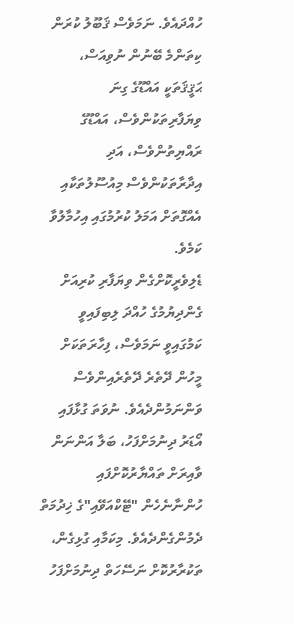ހުއްދައެވެ. ނަމަވެސް ޤަބޫލު ކުރަން ކިތަންމެ ބޭނުން ނުވިއަސް، ޙަޤީޤަތަކީ އައްޑޫގެ ގިނަ ވިޔަފާރިތަކުންވެސް، އައްޑޫގެ ރައްޔިތުންވެސް، އަދި އިދާރާތަކުންވެސް މިއުސޫލުތަކާއި އެއްގޮތަށް އަމަލު ކުރުމުގައި އިހުމާލުވާ ކަމެވެ.
ޑެލިވެރީކޮށްގެން ވިޔަފާރި ކުރިއަށް ގެންދިޔުމުގެ ހުއްދަ ލިބިފައިވީ ކަމުގައިވީ ނަމަވެސް، ފިހާރަތަކަށް މީހުން ދޭތެރެ ދޭތެރެއިންވެސް ވަންނަމުންދެއެވެ. ނުވަތަ ގުޅާފައި އޯޑަރު ދިނުމަށްފަހު، ބަލާ އަންނަން ވާއިރަށް ތައްޔާރުކޮށްފައި ހުންނާނެހެން "ޓޭކްއަވޭއި"ގެ ޚިދުމަތް ދެމުންގެންދެއެވެ. މިކަމާއި ގުޅިގެން، ތަކުރާރުކޮށް ނަސޭހަތް ދިނުމަށްފަހު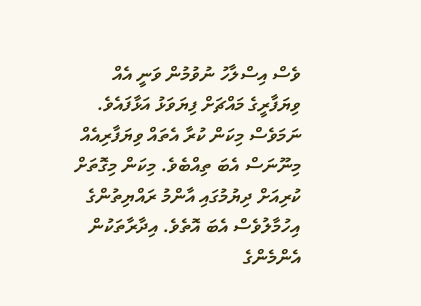ވެސް އިސްލާހު ނުވުމުން ވަނީ އެއް ވިޔަފާރީގެ މައްޗަށް ފިޔަވަޅު އަޅާފައެވެ. ނަމަވެސް މިކަން ކުރާ އެތައް ވިޔަފާރިއެއް މިނޫނަސް އެބަ ތިއްބެވެ. މިކަން މިގޮތަށް ކުރިއަށް ދިޔުމުގައި އާންމު ރައްޔިތުންގެ އިހުމާލުވެސް އެބަ އޮތެވެ. އިދާރާތަކުން އެންމެންގެ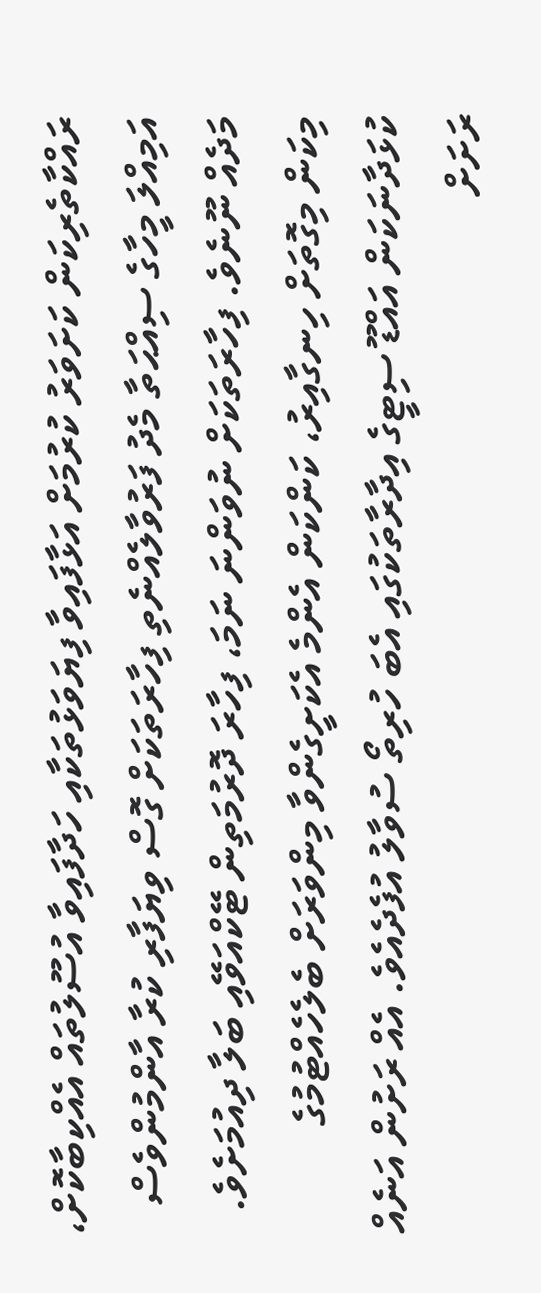ރައްކާތެރިކަން ކަށަވަރު ކުރުމަށް އަޅާފައިވާ ފިޔަވަޅުތަކާއި ހަދާފައިވާ އުސޫލުތައް އެއްކިބާކޮށް، އަމިއްލަ މީހާގެ ސިއްޙަތާ މެދު ފަރުވާލެއްނެތި ފިހާރަތަކަށް ގޮސް ވިޔަފާރި ކުރާ އާންމުންވެސް މަދެއް ނޫނެވެ. ފިހާރަތަކަށް ނުވަންނަ ނަމަ، ފިހާރަ ދޮރުމަތިން ޓޭކްއަވޭއި ބަލާ ދިއުމަށެވެ.
މިކަން މިގޮތަށް ހިނގާއިރު، ކަންކަން އެންމެ އެކަށީގެންވާ މިންވަރަށް ބެލެހެއްޓުމުގެ ކުޅަދާނަކަން އައްޑޫ ސިޓީގެ އިދާރާތަކުގައި އެބަ ހުރިތޯ ސުވާލު އުފެދެއެވެ. އެއް ރަށުން އަނެއް ރަށަށް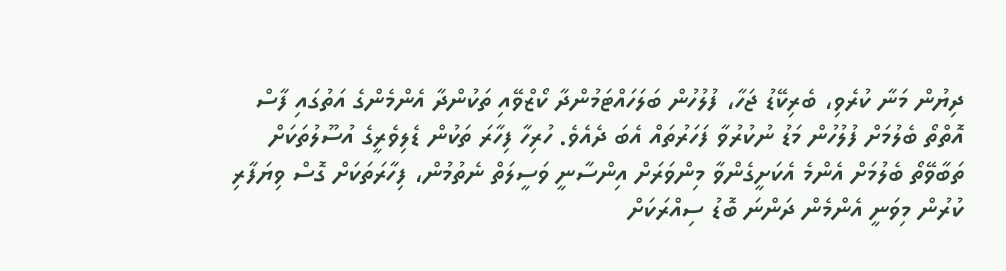ދިޔުން މަނާ ކުރެވި، ބެރިކޭޑު ޖަހާ، ފުލުހުން ބަލަހައްޓަމުންދާ ކޯޒްވޭއި ތަކުންދާ އެންމެންގެ އަތުގައި ފާސް އޮތްތޯ ބެލުމަށް ފުލުހުން މަޑު ނުކުރުވާ ފަހަރުތައް އެބަ ދެއެވެ. ހުރިހާ ފިހާރަ ތަކުން ޑެލިވެރީގެ އުސޫލުތަކަށް ތަބާވޭތޯ ބެލުމަށް އެންމެ އެކަށީގެންވާ މިންވަރަށް އިންސާނީ ވަސީލަތް ނެތުމުން، ފިހާރަތަކަށް ގޮސް ވިޔަފާރި ކުރުން މިވަނީ އެންމެން ދަންނަ ބޮޑު ސިއްރަކަށް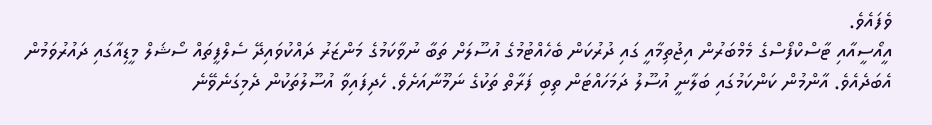ވެފައެވެ.
އީއޯސީއާއި ޓާސްކްފޯސްގެ މެމްބަރުން އިޖުތިމާއީ ގައި ދުރުކަން ބެހެއްޓުމުގެ އުސޫލަށް ތަބާ ނުވާކަމުގެ މަންޒަރު ދައްކުވައިދޭ ސެލްފީތައް ސޯޝަލް މީޑިއާގައި ދައުރުވަމުން އެބަދެއެވެ. އާންމުން ކަންކަމުގައި ބަލާނީ އުސޫލު ދަމަހައްޓަން ތިބި ފަރާތް ތަކުގެ ނަމޫނާއަށެވެ. ހެދިފައިވާ އުސޫލުތަކުން ދެމިގަނެވޭނެ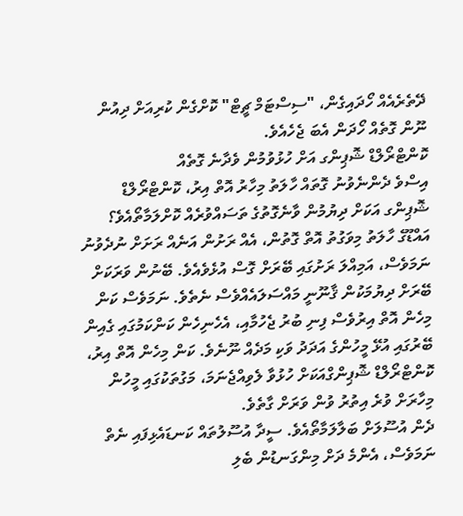ދޭތެރެއެއް ހޯދައިގެން، "ސިސްޓަމް ޗީޓް" ކޮށްގެން ކުރިއަށް ދިއުން ނޫން ގޮތެއް ހޯދަން އެބަ ޖެހެއެވެ.
ކޮންޓްރޯލްޑް ޝޮޕިންގ އަށް ހުޅުވުމުން ވެދާނެ ގޮތެއް
އިސްވެ ދެންނެވުނު ގޮތައް ހާލަތު މިހާރު އޮތް އިރު، ކޮންޓްރޯލްޑް ޝޮޕިންގ އަކަށް ދިޔުމުން ވާނެގޮތުގެ ތަސައްވުރެއް ކޮށްލަމާތޯއެވެ؟ އައްޑޫގެ ހާލަތު މިވަގުތު އޮތް ގޮތުން، އެއް ރަށުން އަނެއް ރަށަށް ނުދެވުނު ނަމަވެސް، އަމިއްލަ ރަށުގައި ބޭރަށް ގޮސް އުޅެވެއެވެ. ބޭނުން ވަރަކަށް ބޭރަށް ދިޔުމަކުން ޤާނޫނީ މައްސަލައެއްވެސް ނެތެވެ. ނަމަވެސް ކަން މިހެން އޮތް އިރުވެސް ފިނި ބުރު ޖެހުމާއި، އެހެނިހެން ކަންކަމުގައި ގެއިން ބޭރުގައި އުޅޭ މީހުންގެ އަދަދު ވަކި މަދެއް ނޫނެވެ. ކަން މިހެން އޮތް އިރު، ކޮންޓްރޯލްޑް ޝޮޕިންގްއަކަށް ހުޅުވާ ލެވިއްޖެނަމަ، މަގުތަކުގައި މީހުން މިހާރަށް ވުރެ އިތުރު ވުން ވަރަށް ގާތެވެ.
ދެން އުސޫލަށް ބަލާލަމާތޯއެވެ. ސީދާ އުސޫލުތައް ކަނޑައެޅިފައި ނެތް ނަމަވެސް، އެންމެ ދަށް މިންގަނޑުން ބެލި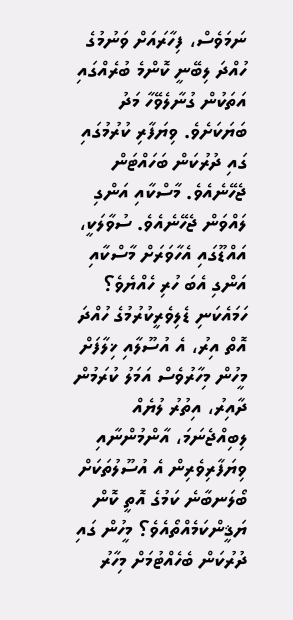ނަމަވެސް، ފިހާރައަށް ވަނުމުގެ ހުއްދަ ލިބޭނީ ކޮންމެ ބުރެއްގައި އަތަކުން ގުނާލެވޭހާ މަދު ބަޔަކަށެވެ. ވިޔަފާރި ކުރުމުގައި ގައި ދުރުކަން ބަހައްޓަން ޖެހޭނެއެވެ. މާސްކާއި އަންގި ލައްވަން ޖެހޭނެއެވެ. ސުވާލަކީ، އައްޑޫގައި އެހާވަރަށް މާސްކާއި އަންގި އެބަ ހުރި ހެއްޔެވެ؟ ހަމައެކަނި ޑެލިވެރީކުރުމުގެ ހުއްދަ އޮތް އިރު، އެ އުސޫލާއި ޚިލާފަށް މީހުން މިހާރުވެސް އަމަލު ކުރަމުން ދާއިރު، އިތުރު ލުޔެއް ލިބިއްޖެނަމަ، އާންމުންނާއި ވިޔަފާރިވެރިން އެ އުސޫލުތަކަށް ބޯލަނބާނެ ކަމުގެ އޮތީ ކޮން ޔަޤީންކަމެއްތޯއެވެ؟ މީހުން ގައި ދުރުކަން ބެހެއްޓުމަށް މިހާރު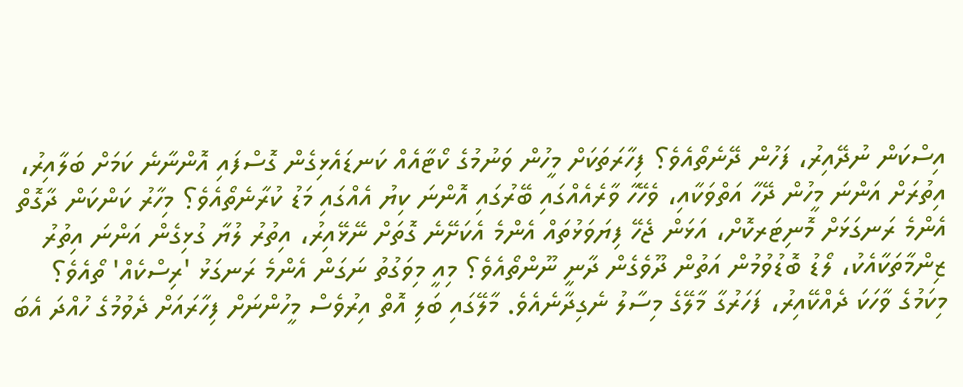އިސްކަން ނުދޭއިރު، ފަހުން ދޭނެތޯއެވެ؟ ފިހާރަތަކަށް މީހުން ވަނުމުގެ ކޯޓާއެއް ކަނޑައެޅިގެން ގޮސްފައި އޮންނާނެ ކަމަށް ބަލާއިރު، އިތުރަށް އަންނަ މީހުން ދޭހާ އަތްވަކާއި، ވެހޭހާ ވާރެއެއްގައި ބޭރުގައި އޮންނަ ކިޔު އެއްގައި މަޑު ކުރާނެތޯއެވެ؟ މިހާރު ކަންކަން ދާގޮތް އެންމެ ރަނގަޅަށް މޮނިޓަރކޮށް، އަޅަން ޖެހޭ ފިޔަވަޅުތައް އެންމެ އެކަށޭނެ ގޮތަށް ނޭޅޭއިރު، އިތުރު ލުޔާ ގުޅިގެން އަންނަ އިތުރު ޒިންމާތަކާއެކު، ލޯޑު ބޮޑުވުމުން އަތުން ދޫވެގެން ދާނީ ނޫންތޯއެވެ؟ މިއީ މިވަގުތު ނަގަން އެންމެ ރަނގަޅު 'ރިސްކެއް' ތޯއެވެ؟
މިކަމުގެ ވާހަކަ ދެއްކޭއިރު، ފަހަރުގާ މާލޭގެ މިސާލު ނެގިދާނެއެވެ. މާލޭގައި ބަލި އޮތް އިރުވެސް މީހުންނަށް ފިހާރައަށް ދެވުމުގެ ހުއްދަ އެބަ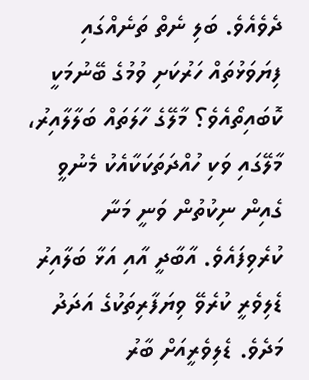ދެވެއެވެ. ބަލި ނެތް ތަނެއްގައި ފިޔަވަޅުތައް ހަރުކަށި ވުމުގެ ބޭނުމަކީ ކޮބައިތޯއެވެ؟ މާލޭގެ ހާލަތައް ބަލާލާއިރު، މާލޭގައި ވަކި ހުއްދަތަކަކާއެކު މެނުވީ ގެއިން ނިކުތުން ވަނީ މަނާ ކުރެވިފައެވެ. އާބާދީ އާއި އަޅާ ބަލާއިރު ޑެލިވެރީ ކުރެވޭ ވިޔަފާރިތަކުގެ އަދަދު މަދެވެ. ޑެލިވެރީއަށް ބާރު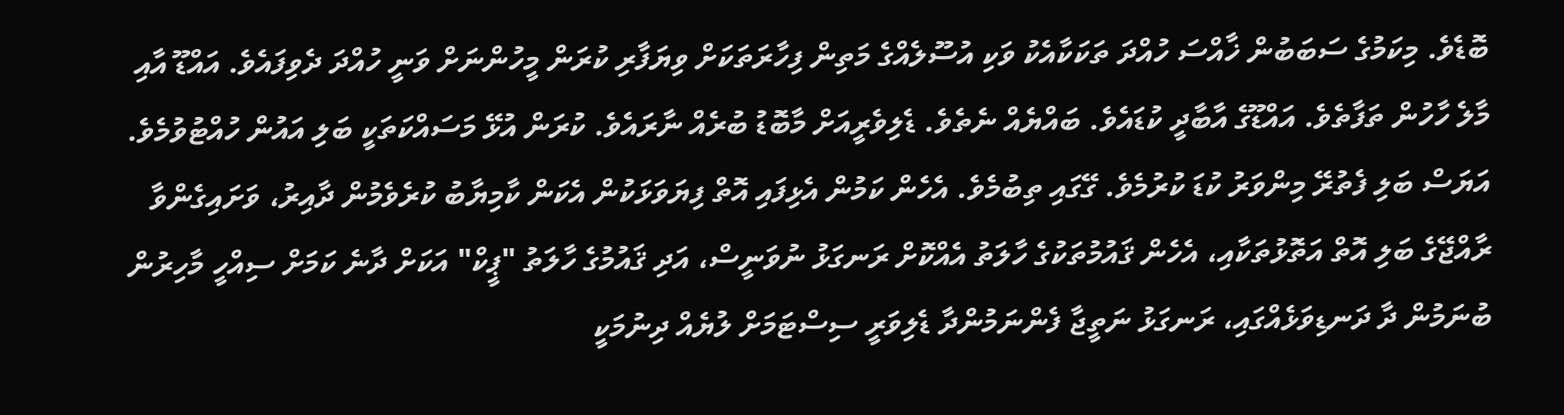ބޮޑެވެ. މިކަމުގެ ސަބަބުން ޚާއްސަ ހުއްދަ ތަކަކާއެކު ވަކި އުސޫލެއްގެ މަތިން ފިހާރަތަކަށް ވިޔަފާރި ކުރަން މީހުންނަށް ވަނީ ހުއްދަ ދެވިފައެވެ. އައްޑޫ އާއި މާލެ ހާހުން ތަފާތެވެ. އައްޑޫގެ އާބާދީ ކުޑައެވެ. ބައްޔެއް ނެތެވެ. ޑެލިވެރީއަށް މާބޮޑު ބުރެއް ނާރައެވެ. ކުރަން އުޅޭ މަސައްކަތަކީ ބަލި އައުން ހުއްޓުވުމެވެ. އަޔަސް ބަލި ފެތުރޭ މިންވަރު ކުޑަ ކުރުމެވެ. ގޭގައި ތިބުމެވެ. އެހެން ކަމުން އެޅިފައި އޮތް ފިޔަވަޅަކުން އެކަން ކާމިޔާބު ކުރެވެމުން ދާއިރު، ވަށައިގެންވާ ރާއްޖޭގެ ބަލި އޮތް އަތޮޅުތަކާއި، އެހެން ޤައުމުތަކުގެ ހާލަތު އެއްކޮށް ރަނގަޅު ނުވަނީސް، އަދި ޤައުމުގެ ހާލަތު "ޕީކް" އަކަށް ދާނެ ކަމަށް ސިއްހީ މާހިރުން ބުނަމުން ދާ ދަނޑިވަޅެއްގައި، ރަނގަޅު ނަތީޖާ ފެންނަމުންދާ ޑެލިވަރީ ސިސްޓަމަށް ލުޔެއް ދިނުމަކީ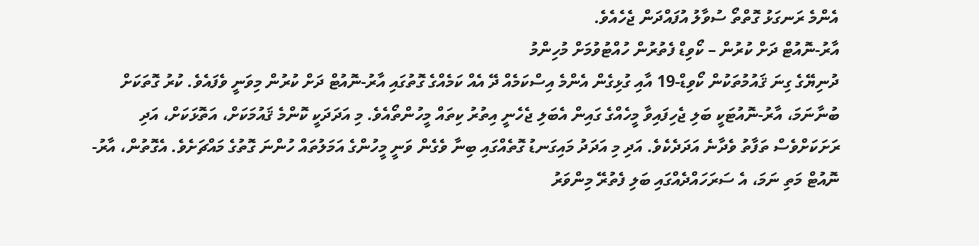އެންމެ ރަނގަޅު ގޮތްތޯ ސުވާލު އުފައްދަން ޖެހެއެވެ.
އާރު-ނޮއުޓް ދަށް ކުރުން – ކޯވިޑް ފެތުރުން ހުއްޓުވުމަށް މުހިންމު
ދުނިޔޭގެ ގިނަ ޤައުމުތަކުން ކޯވިޑް-19 އާއި ގުޅިގެން އެންމެ އިސްކަމެއް ދޭ އެއް ކަމެއްގެ ގޮތުގައި އާރު-ނޮއުޓް ދަށް ކުރުން މިވަނީ ވެފައެވެ. ކުރު ގޮތަކަށް ބުނާނަމަ، އާރު-ނޮއުޓަކީ ބަލި ޖެހިފައިވާ މީހެއްގެ ގައިން އެބަލި ޖެހެނީ އިތުރު ކިތައް މީހުންތޯއެވެ. މި އަދަދަކީ ކޮންމެ ޤައުމަކަށް، އަތޮޅަކަށް، އަދި ރަށަކަށްވެސް ތަފާތު ވެދާނެ އަދަދެކެވެ. އަދި މި އަދަދު މައިގަނޑު ގޮތެއްގައި ބިނާ ވެގެން ވަނީ މީހުންގެ އަމަލުތައް ހުންނަ ގޮތުގެ މައްޗަށެވެ. އެގޮތުން، އާރު-ނޮއުޓް މަތި ނަމަ، އެ ސަރަހައްދެއްގައި ބަލި ފެތުރޭ މިންވަރު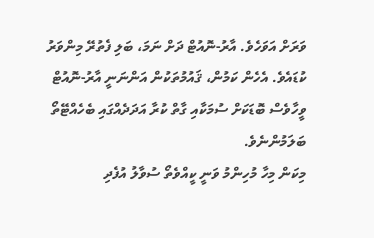ވަރަށް އަވަހެވެ. އާރު-ނޮއުޓް ދަށް ނަމަ، ބަލި ފެތުރޭ މިންވަރު ކުޑައެވެ. އެހެން ކަމުން، ޤައުމުތަކުން އަންނަނީ އާރު-ނޮއުޓް ވީހާވެސް ބޮޑަކަށް ސުމަކާއި ގާތް ކުރާ އަދަދެއްގައި ބެހެއްޓޭތޯ ބަލަމުންނެވެ.
މިކަން މިހާ މުހިންމު ވަނީ ކީއްވެތޯ ސުވާލު އުފެދި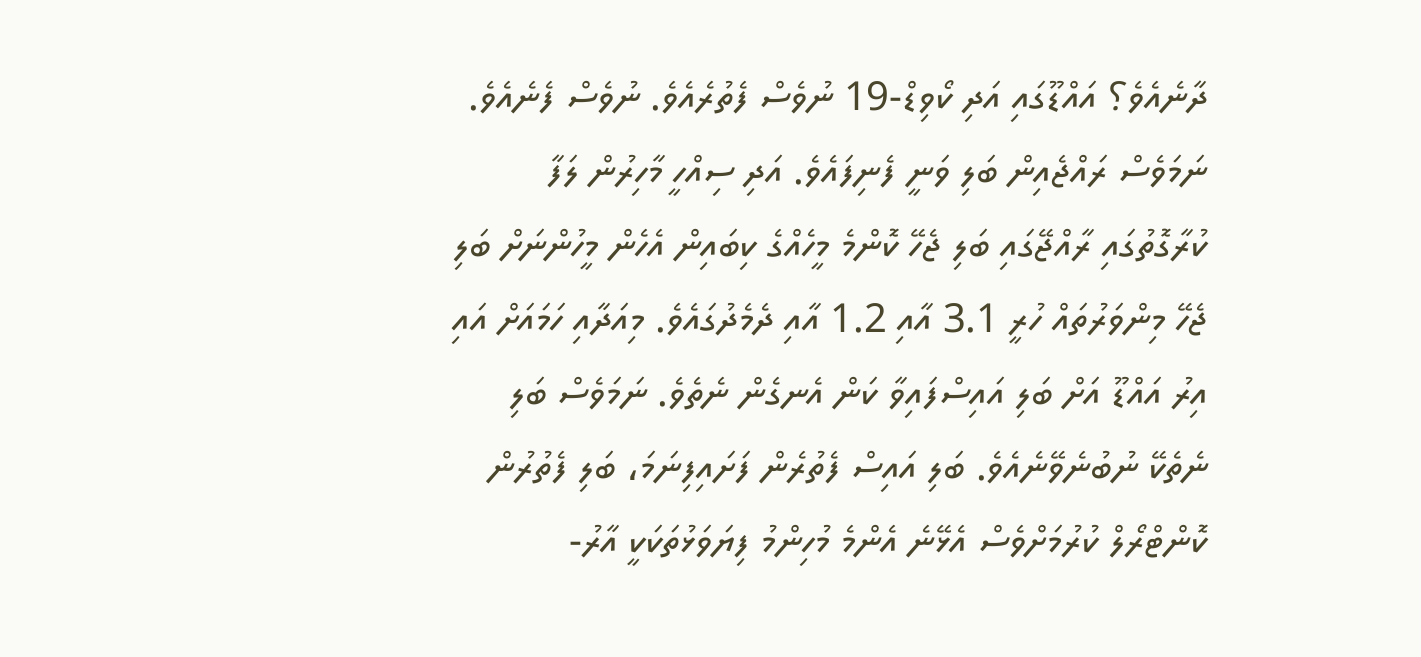ދާނެއެވެ؟ އައްޑޫގައި އަދި ކޯވިޑް-19 ނުވެސް ފެތުރެއެވެ. ނުވެސް ފެނެއެވެ. ނަމަވެސް ރައްޖެއިން ބަލި ވަނީ ފެނިފައެވެ. އަދި ސިއްހީ މާހިރުން ލަފާ ކުރާގޮތުގައި ރާއްޖޭގައި ބަލި ޖެހޭ ކޮންމެ މީހެއްގެ ކިބައިން އެހެން މީހުންނަށް ބަލި ޖެހޭ މިންވަރުތައް ހުރީ 3.1 އާއި 1.2 އާއި ދެމެދުގައެވެ. މިއަދާއި ހަމައަށް އައި އިރު އައްޑޫ އަށް ބަލި އައިސްފައިވާ ކަން އެނގެން ނެތެވެ. ނަމަވެސް ބަލި ނެތެކޭ ނުބުނެވޭނެއެވެ. ބަލި އައިސް ފެތުރެން ފަށައިފިނަމަ، ބަލި ފެތުރުން ކޮންޓްރޯލް ކުރުމަށްވެސް އެޅޭނެ އެންމެ މުހިންމު ފިޔަވަޅުތަކަކީ އާރު-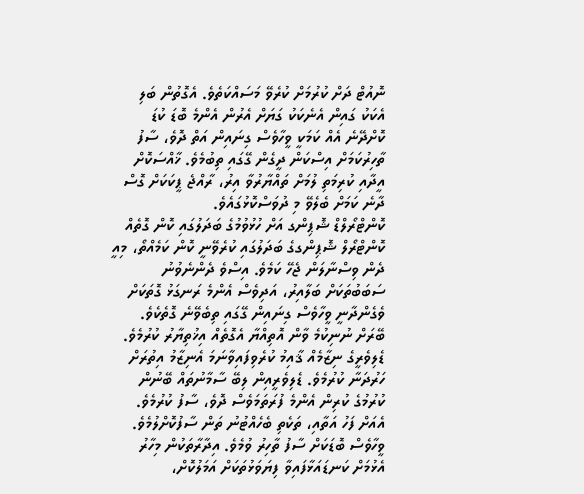ނޮއުޓް ދަށް ކުރުމަށް ކުރެވޭ މަސައްކަތެވެ. އެގޮތުން ބަލި އެކަކު ގައިން އެނެކަކު ގަޔަށް އެރުން އެންމެ ބޮޑަ ކުޑަ ކޮށްދޭނެ އެއް ކަމަކީ ވީހާވެސް ގިނައިން އަތް ދޮވެ، ސާފު ތާހިރުކަމަށް އިސްކަން ދީގެން ގޭގައި ތިބުމެވެ. ޚާއްސަކޮށް އީދާއި ކުރިމަތި ލުމަށް ތައްޔާރުވާ އިރު، ރާއްޖެ ޕީކަކަށް ގޮސް ދާނެ ކަމަށް ބެލެވޭ މި ދުވަސްކޮޅުގައެވެ.
ކޮންޓްރޯލްޑް ޝޮޕިންގ އަށް ހުޅުވުމުގެ ބަދަލުގައި ކޮން ގޮތެއް
ކޮންޓްރޯލް ޝޮޕިންގގެ ބަދަލުގައި ކުރެވޭނީ ކޮން ކަމެއްތޯ، މިއީ ދެން ވިސްނާލަން ޖެހޭ ކަމެވެ. އިސްވެ ދެންނެވުނު ސަބަބުތަކަށް ބަލާއިރު، އަދިވެސް އެންމެ ރަނގަޅު ގޮތަކަށް ވެގެންދާނީ ވީހާވެސް ގިނައިން ގޭގައި ތިބެވޭނެ ގޮތެކެވެ. ބޭރަށް ނުނިކުމެ ވާން އޮތިއްޔާ އެގޮތެއް އިޚުތިޔާރު ކުރުމެވެ. ޑެލިވެރީގެ ނިޒާމެއް ޤާއިމު ކުރެވިފައިވާނަމަ އެނިޒާމު އިތުރަށް ހަރުދަނާ ކުރުމެވެ. ޑެލިވެރީއިން ލިބޭ ސާމާނުތައް ބޭނުން ކުރުމުގެ ކުރިން އެންމެ ފުރަތަމަވެސް ދޮވެ، ސާފު ކުރުމެވެ. އެއަށް ފަހު އަތާއި، ތަކެތި ބެހެއްޓުނު ތަން ސާފުކޮށްލުމެވެ. ވީހާވެސް ބޮޑަކަށް ސާފު ތާހިރު ވުމެވެ. އިދާރާތަކުން މިހާރު އެޅުމަށް ކަނޑައަޅާފައިވާ ފިޔަވަޅުތަކަށް އަމަލުކޮށް،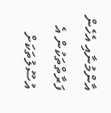އާންމުނާއި އެހެން ފަރާތްތަކުން އެ އުސޫލުތަކަށް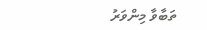ތަބާވާ މިންވަރު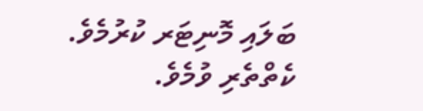ބަލައި މޮނިޓަރ ކުރުމެވެ. ކެތްތެރި ވުމެވެ.